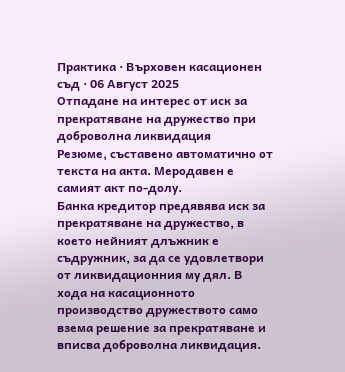Практика · Върховен касационен съд · 06 Август 2025
Отпадане на интерес от иск за прекратяване на дружество при доброволна ликвидация
Резюме, съставено автоматично от текста на акта. Меродавен е самият акт по-долу.
Банка кредитор предявява иск за прекратяване на дружество, в което нейният длъжник е съдружник, за да се удовлетвори от ликвидационния му дял. В хода на касационното производство дружеството само взема решение за прекратяване и вписва доброволна ликвидация.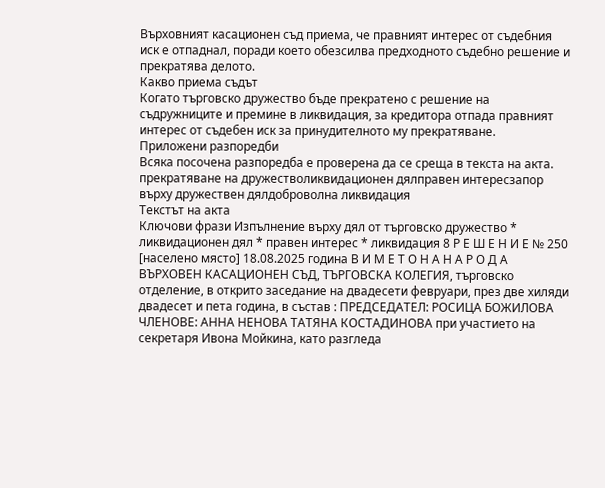Върховният касационен съд приема, че правният интерес от съдебния иск е отпаднал, поради което обезсилва предходното съдебно решение и прекратява делото.
Какво приема съдът
Когато търговско дружество бъде прекратено с решение на съдружниците и премине в ликвидация, за кредитора отпада правният интерес от съдебен иск за принудителното му прекратяване.
Приложени разпоредби
Всяка посочена разпоредба е проверена да се среща в текста на акта.
прекратяване на дружестволиквидационен дялправен интересзапор върху дружествен дялдоброволна ликвидация
Текстът на акта
Ключови фрази Изпълнение върху дял от търговско дружество * ликвидационен дял * правен интерес * ликвидация 8 Р Е Ш Е Н И Е № 250 [населено място] 18.08.2025 година В И М Е Т О Н А Н А Р О Д А ВЪРХОВЕН КАСАЦИОНЕН СЪД, ТЪРГОВСКА КОЛЕГИЯ, търговско отделение, в открито заседание на двадесети февруари, през две хиляди двадесет и пета година, в състав : ПРЕДСЕДАТЕЛ: РОСИЦА БОЖИЛОВА ЧЛЕНОВЕ: АННА НЕНОВА ТАТЯНА КОСТАДИНОВА при участието на секретаря Ивона Мойкина, като разгледа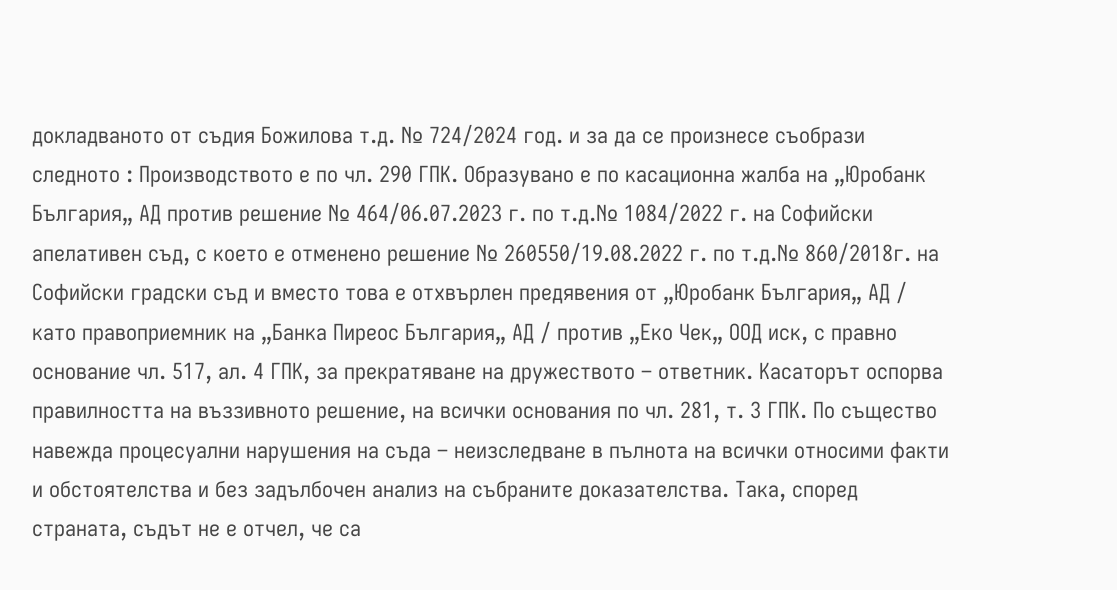докладваното от съдия Божилова т.д. № 724/2024 год. и за да се произнесе съобрази следното : Производството е по чл. 290 ГПК. Образувано е по касационна жалба на „Юробанк България„ АД против решение № 464/06.07.2023 г. по т.д.№ 1084/2022 г. на Софийски апелативен съд, с което е отменено решение № 260550/19.08.2022 г. по т.д.№ 860/2018г. на Софийски градски съд и вместо това е отхвърлен предявения от „Юробанк България„ АД / като правоприемник на „Банка Пиреос България„ АД / против „Еко Чек„ ООД иск, с правно основание чл. 517, ал. 4 ГПК, за прекратяване на дружеството – ответник. Касаторът оспорва правилността на въззивното решение, на всички основания по чл. 281, т. 3 ГПК. По същество навежда процесуални нарушения на съда – неизследване в пълнота на всички относими факти и обстоятелства и без задълбочен анализ на събраните доказателства. Така, според страната, съдът не е отчел, че са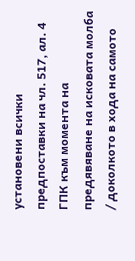установени всички предпоставки на чл. 517, ал. 4 ГПК към момента на предявяване на исковата молба / доколкото в хода на самото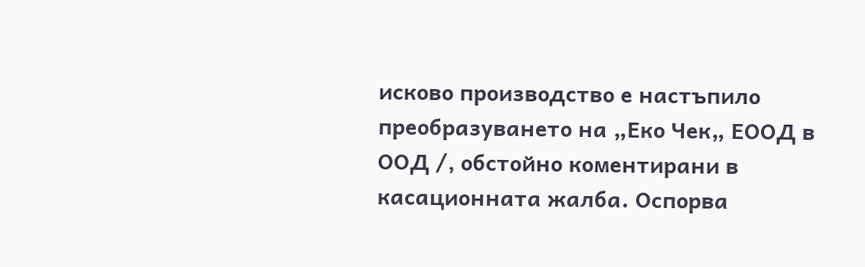исково производство е настъпило преобразуването на „Еко Чек„ ЕООД в ООД /, обстойно коментирани в касационната жалба. Оспорва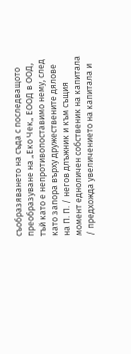съобразяването на съда с последващото преобразуване на „Еко Чек„ ЕООД в ООД, тъй като е непротивопоставимо нему, след като запора върху дружествените дялове на П. П. / негов длъжник и към същия момент едноличен собственик на капитала / предхожда увеличението на капитала и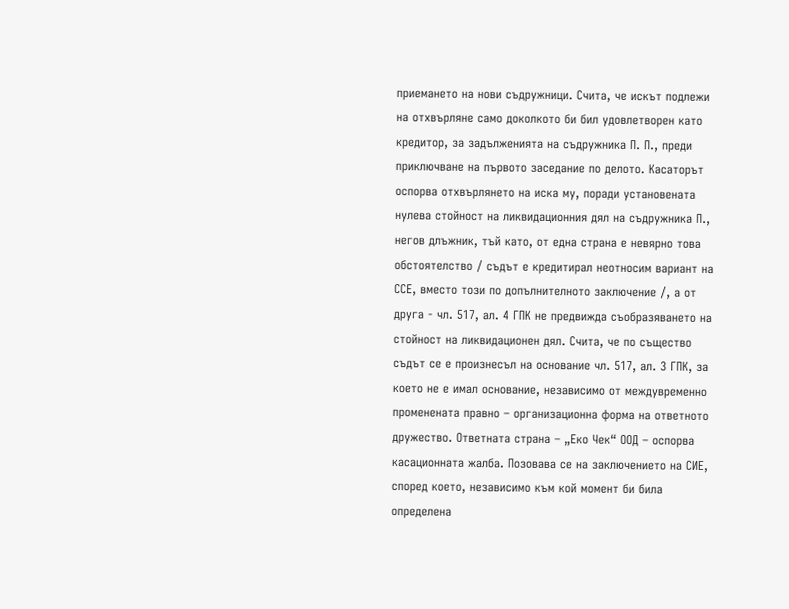приемането на нови съдружници. Счита, че искът подлежи на отхвърляне само доколкото би бил удовлетворен като кредитор, за задълженията на съдружника П. П., преди приключване на първото заседание по делото. Касаторът оспорва отхвърлянето на иска му, поради установената нулева стойност на ликвидационния дял на съдружника П., негов длъжник, тъй като, от една страна е невярно това обстоятелство / съдът е кредитирал неотносим вариант на ССЕ, вместо този по допълнителното заключение /, а от друга - чл. 517, ал. 4 ГПК не предвижда съобразяването на стойност на ликвидационен дял. Счита, че по същество съдът се е произнесъл на основание чл. 517, ал. 3 ГПК, за което не е имал основание, независимо от междувременно променената правно – организационна форма на ответното дружество. Ответната страна – „Еко Чек“ ООД – оспорва касационната жалба. Позовава се на заключението на СИЕ, според което, независимо към кой момент би била определена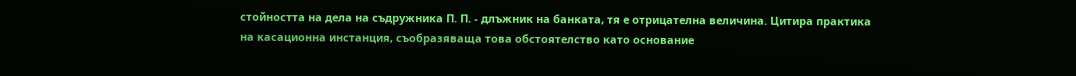стойността на дела на съдружника П. П. - длъжник на банката, тя е отрицателна величина. Цитира практика на касационна инстанция, съобразяваща това обстоятелство като основание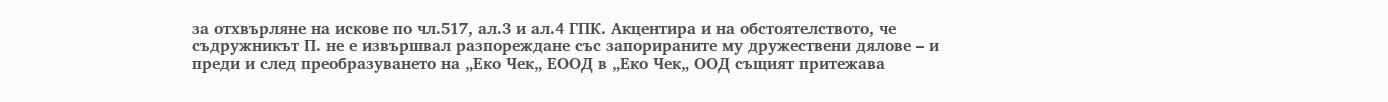за отхвърляне на искове по чл.517, ал.3 и ал.4 ГПК. Акцентира и на обстоятелството, че съдружникът П. не е извършвал разпореждане със запорираните му дружествени дялове – и преди и след преобразуването на „Еко Чек„ ЕООД в „Еко Чек„ ООД същият притежава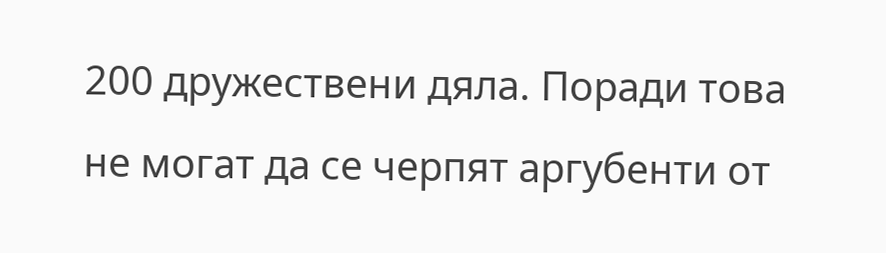200 дружествени дяла. Поради това не могат да се черпят аргубенти от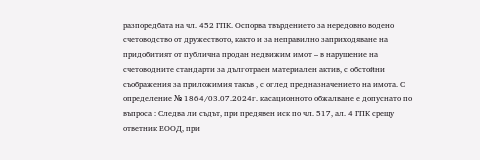разпоредбата на чл. 452 ГПК. Оспорва твърдението за нередовно водено счетоводство от дружеството, както и за неправилно заприходяване на придобитият от публична продан недвижим имот – в нарушение на счетоводните стандарти за дълготраен материален актив, с обстойни съображения за приложимия такъв , с оглед предназначението на имота. С определение № 1864/03.07.2024г. касационното обжалване е допуснато по въпроса : Следва ли съдът, при предявен иск по чл. 517, ал. 4 ГПК срещу ответник ЕООД, при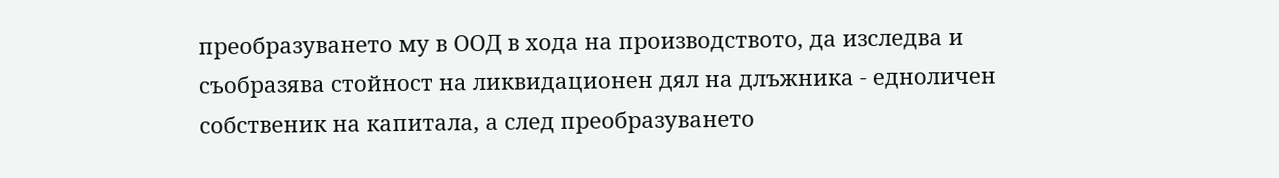преобразуването му в ООД в хода на производството, да изследва и съобразява стойност на ликвидационен дял на длъжника - едноличен собственик на капитала, а след преобразуването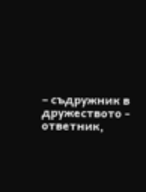– съдружник в дружеството - ответник,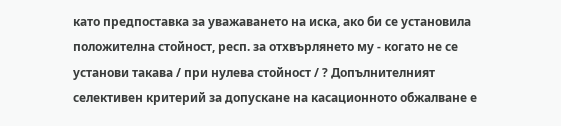като предпоставка за уважаването на иска, ако би се установила положителна стойност, респ. за отхвърлянето му - когато не се установи такава / при нулева стойност / ? Допълнителният селективен критерий за допускане на касационното обжалване е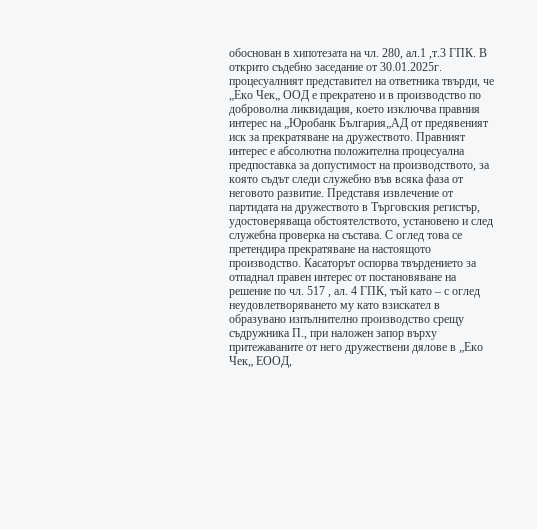обоснован в хипотезата на чл. 280, ал.1 ,т.3 ГПК. В открито съдебно заседание от 30.01.2025г. процесуалният представител на ответника твърди, че „Еко Чек„ ООД е прекратено и в производство по доброволна ликвидация, което изключва правния интерес на „Юробанк България„АД от предявеният иск за прекратяване на дружеството. Правният интерес е абсолютна положителна процесуална предпоставка за допустимост на производството, за която съдът следи служебно във всяка фаза от неговото развитие. Представя извлечение от партидата на дружеството в Търговския регистър, удостоверяваща обстоятелството, установено и след служебна проверка на състава. С оглед това се претендира прекратяване на настоящото производство. Касаторът оспорва твърдението за отпаднал правен интерес от постановяване на решение по чл. 517 , ал. 4 ГПК, тъй като – с оглед неудовлетворяването му като взискател в образувано изпълнително производство срещу съдружника П., при наложен запор върху притежаваните от него дружествени дялове в „Еко Чек„ ЕООД,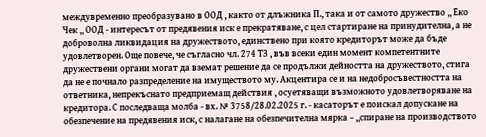междувременно преобразувано в ООД , както от длъжника П., така и от самото дружество „ Еко Чек „ ООД - интересът от предявения иск е прекратяване, с цел стартиране на принудителна, а не доброволна ликвидация на дружеството, единствено при която кредиторът може да бъде удовлетворен. Още повече, че съгласно чл. 274 ТЗ , във всеки един момент компетентните дружествени органи могат да вземат решение да се продължи дейността на дружеството, стига да не е почнало разпределение на имуществото му. Акцентира се и на недобросъвестността на ответника, непрекъснато предприемащ действия , осуетяващи възможното удовлетворяване на кредитора. С последваща молба - вх. № 3758/28.02.2025 г. - касаторът е поискал допускане на обезпечение на предявения иск, с налагане на обезпечителна мярка – „спиране на производството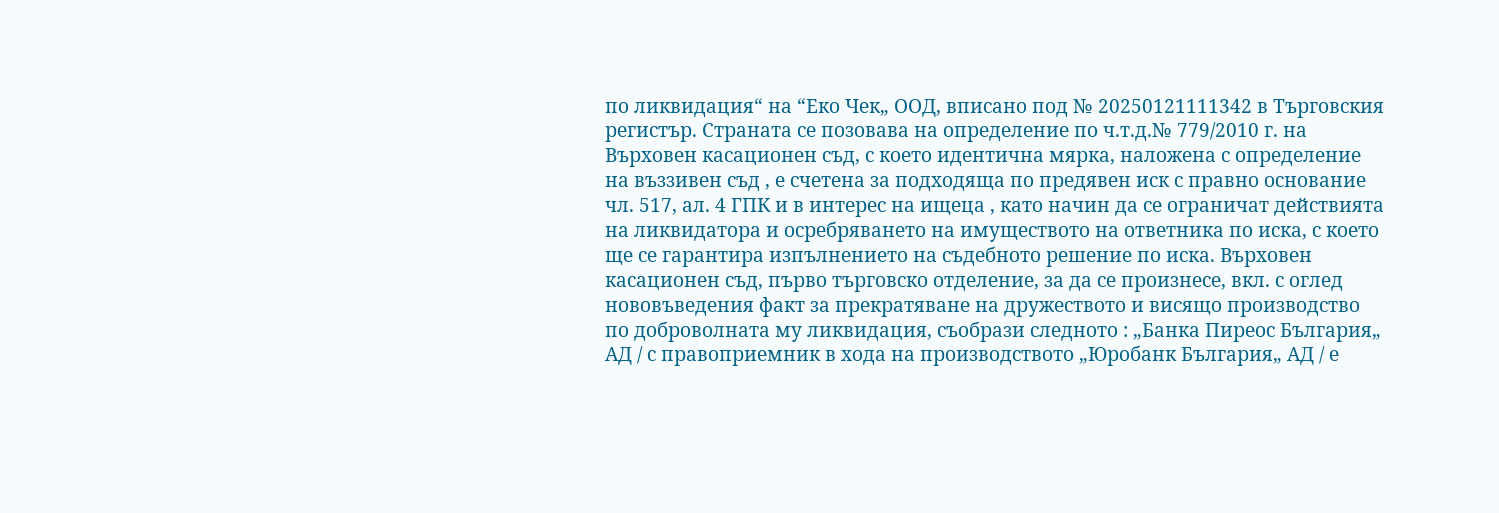по ликвидация“ на “Еко Чек„ ООД, вписано под № 20250121111342 в Търговския регистър. Страната се позовава на определение по ч.т.д.№ 779/2010 г. на Върховен касационен съд, с което идентична мярка, наложена с определение на въззивен съд , е счетена за подходяща по предявен иск с правно основание чл. 517, ал. 4 ГПК и в интерес на ищеца , като начин да се ограничат действията на ликвидатора и осребряването на имуществото на ответника по иска, с което ще се гарантира изпълнението на съдебното решение по иска. Върховен касационен съд, първо търговско отделение, за да се произнесе, вкл. с оглед нововъведения факт за прекратяване на дружеството и висящо производство по доброволната му ликвидация, съобрази следното : „Банка Пиреос България„ АД / с правоприемник в хода на производството „Юробанк България„ АД / е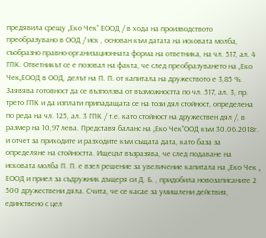предявила срещу „Еко Чек“ ЕООД / в хода на производството преобразувано в ООД / иск , основан към датата на исковата молба, съобразно правно-организационната форма на ответника, на чл. 517, ал. 4 ГПК. Ответникът се е позовал на факта, че след преобразуването на „Еко Чек„ЕООД в ООД, делът на П. П. от капитала на дружеството е 3,85 %. Заявява готовност да се възползва от възможността по чл. 517, ал. 3, пр. трето ГПК и да изплати припадащата се на този дял стойност, определена по реда на чл. 125, ал. 3 ГПК / т.е. като стойност на дружествен дял /, в размер на 10,97 лева. Представя баланс на „Еко Чек“ООД към 30.06.2018г. и отчет за приходите и разходите към същата дата, като база за определяне на стойността. Ищецът възразява, че след подаване на исковата молба П. П. е взел решение за увеличение капитала на „Еко Чек „ ЕООД и приел за съдружник дъщеря си Д. Б. , придобила новозаписаните 2 500 дружествени дяла. Счита, че се касае за умишлени действия, единствено с цел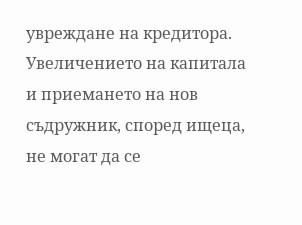увреждане на кредитора. Увеличението на капитала и приемането на нов съдружник, според ищеца, не могат да се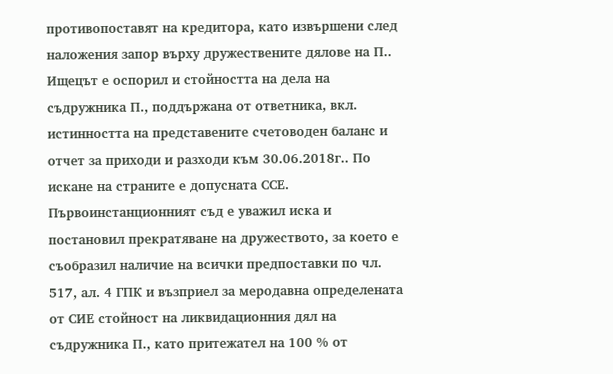противопоставят на кредитора, като извършени след наложения запор върху дружествените дялове на П.. Ищецът е оспорил и стойността на дела на съдружника П., поддържана от ответника, вкл. истинността на представените счетоводен баланс и отчет за приходи и разходи към 30.06.2018г.. По искане на страните е допусната ССЕ. Първоинстанционният съд е уважил иска и постановил прекратяване на дружеството, за което е съобразил наличие на всички предпоставки по чл. 517, ал. 4 ГПК и възприел за меродавна определената от СИЕ стойност на ликвидационния дял на съдружника П., като притежател на 100 % от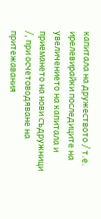капитала на дружеството / т.е. ирелевирайки последиците на увеличението на капитала и приемането на нови съдружници /, при осчетоводяване на притежавания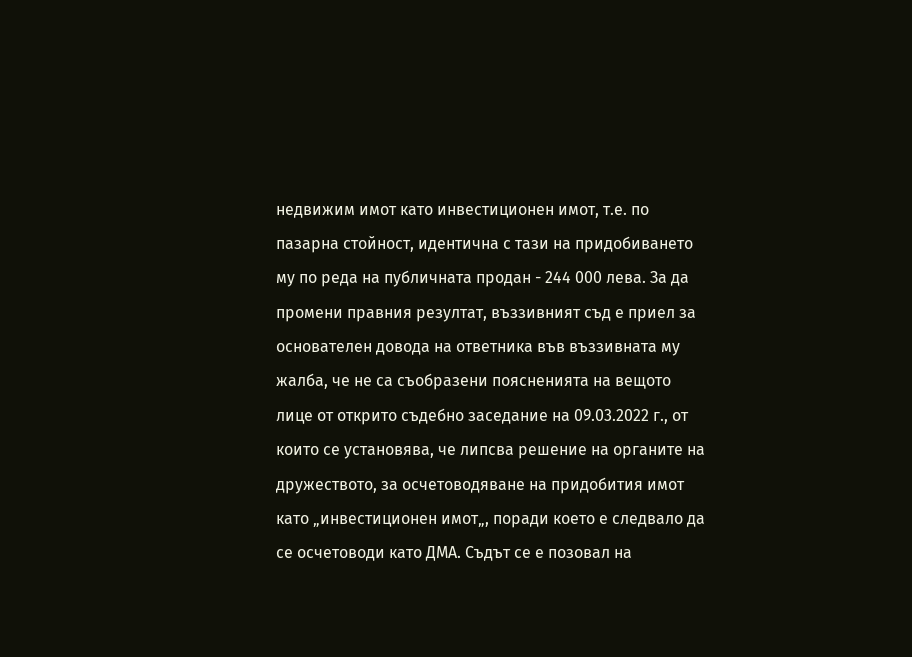недвижим имот като инвестиционен имот, т.е. по пазарна стойност, идентична с тази на придобиването му по реда на публичната продан - 244 000 лева. За да промени правния резултат, въззивният съд е приел за основателен довода на ответника във въззивната му жалба, че не са съобразени поясненията на вещото лице от открито съдебно заседание на 09.03.2022 г., от които се установява, че липсва решение на органите на дружеството, за осчетоводяване на придобития имот като „инвестиционен имот„, поради което е следвало да се осчетоводи като ДМА. Съдът се е позовал на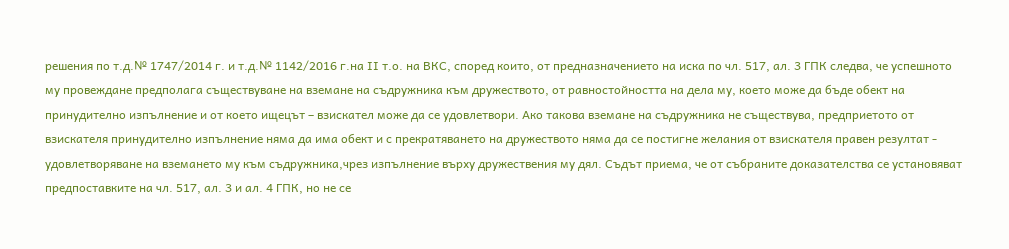решения по т.д.№ 1747/2014 г. и т.д.№ 1142/2016 г.на ІІ т.о. на ВКС, според които, от предназначението на иска по чл. 517, ал. 3 ГПК следва, че успешното му провеждане предполага съществуване на вземане на съдружника към дружеството, от равностойността на дела му, което може да бъде обект на принудително изпълнение и от което ищецът – взискател може да се удовлетвори. Ако такова вземане на съдружника не съществува, предприетото от взискателя принудително изпълнение няма да има обект и с прекратяването на дружеството няма да се постигне желания от взискателя правен резултат - удовлетворяване на вземането му към съдружника,чрез изпълнение върху дружествения му дял. Съдът приема, че от събраните доказателства се установяват предпоставките на чл. 517, ал. 3 и ал. 4 ГПК, но не се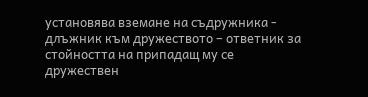установява вземане на съдружника - длъжник към дружеството – ответник за стойността на припадащ му се дружествен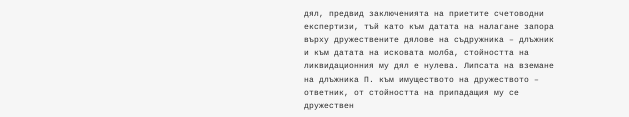дял, предвид заключенията на приетите счетоводни експертизи, тъй като към датата на налагане запора върху дружествените дялове на съдружника – длъжник и към датата на исковата молба, стойността на ликвидационния му дял е нулева. Липсата на вземане на длъжника П. към имуществото на дружеството – ответник, от стойността на припадащия му се дружествен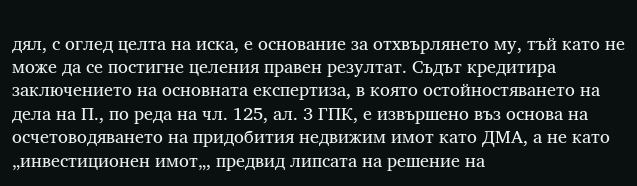дял, с оглед целта на иска, е основание за отхвърлянето му, тъй като не може да се постигне целения правен резултат. Съдът кредитира заключението на основната експертиза, в която остойностяването на дела на П., по реда на чл. 125, ал. 3 ГПК, е извършено въз основа на осчетоводяването на придобития недвижим имот като ДМА, а не като „инвестиционен имот„, предвид липсата на решение на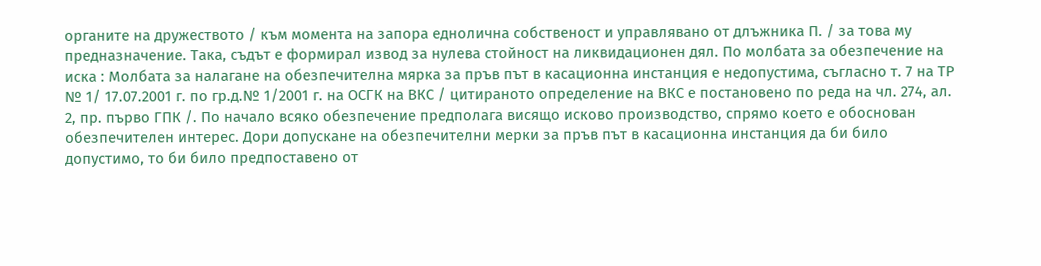органите на дружеството / към момента на запора еднолична собственост и управлявано от длъжника П. / за това му предназначение. Така, съдът е формирал извод за нулева стойност на ликвидационен дял. По молбата за обезпечение на иска : Молбата за налагане на обезпечителна мярка за пръв път в касационна инстанция е недопустима, съгласно т. 7 на ТР № 1/ 17.07.2001 г. по гр.д.№ 1/2001 г. на ОСГК на ВКС / цитираното определение на ВКС е постановено по реда на чл. 274, ал. 2, пр. първо ГПК /. По начало всяко обезпечение предполага висящо исково производство, спрямо което е обоснован обезпечителен интерес. Дори допускане на обезпечителни мерки за пръв път в касационна инстанция да би било допустимо, то би било предпоставено от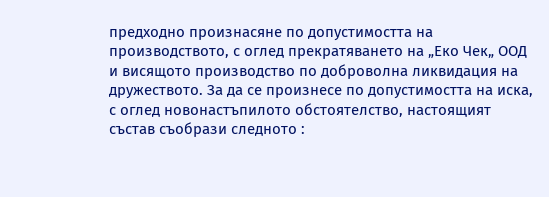предходно произнасяне по допустимостта на производството, с оглед прекратяването на „Еко Чек„ ООД и висящото производство по доброволна ликвидация на дружеството. За да се произнесе по допустимостта на иска, с оглед новонастъпилото обстоятелство, настоящият състав съобрази следното :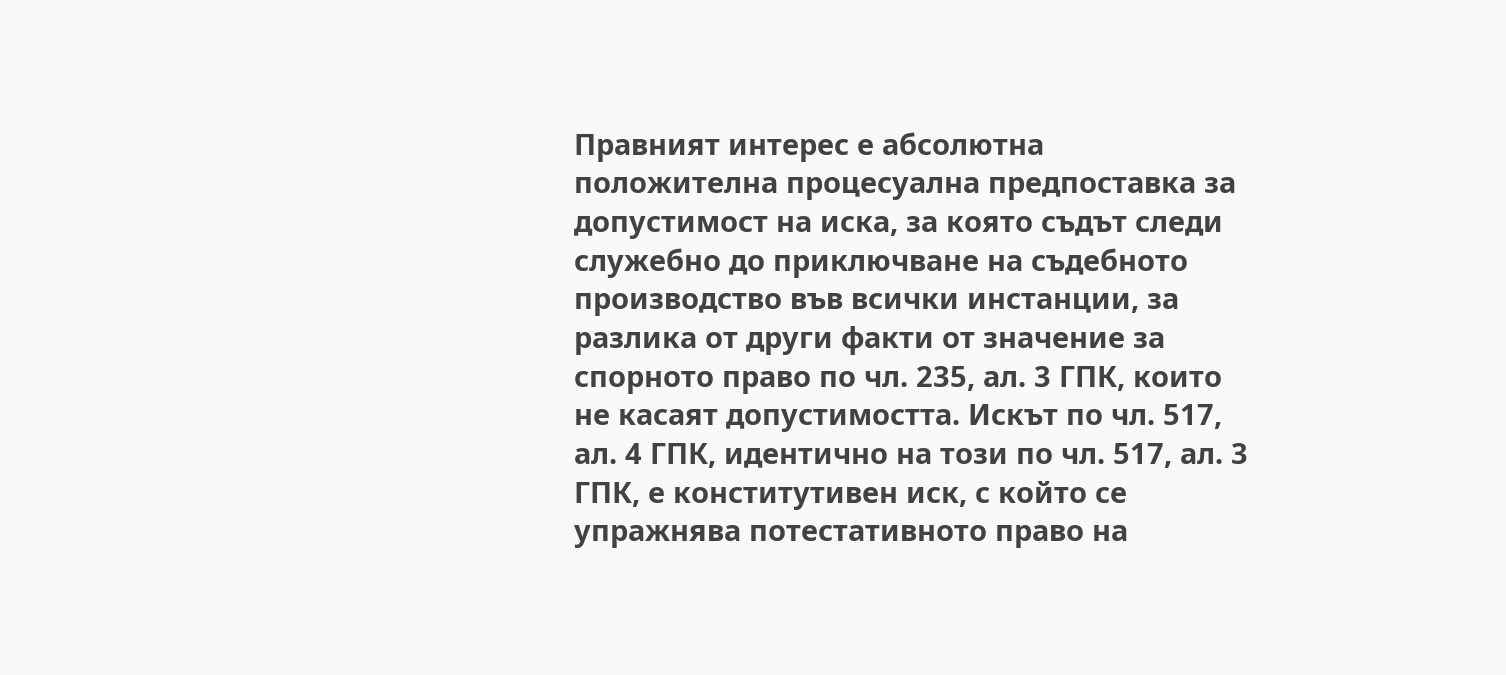Правният интерес е абсолютна положителна процесуална предпоставка за допустимост на иска, за която съдът следи служебно до приключване на съдебното производство във всички инстанции, за разлика от други факти от значение за спорното право по чл. 235, ал. 3 ГПК, които не касаят допустимостта. Искът по чл. 517, ал. 4 ГПК, идентично на този по чл. 517, ал. 3 ГПК, е конститутивен иск, с който се упражнява потестативното право на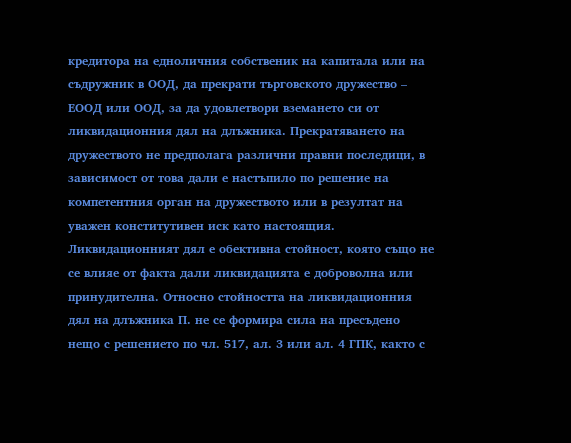кредитора на едноличния собственик на капитала или на съдружник в ООД, да прекрати търговското дружество – ЕООД или ООД, за да удовлетвори вземането си от ликвидационния дял на длъжника. Прекратяването на дружеството не предполага различни правни последици, в зависимост от това дали е настъпило по решение на компетентния орган на дружеството или в резултат на уважен конститутивен иск като настоящия. Ликвидационният дял е обективна стойност, която също не се влияе от факта дали ликвидацията е доброволна или принудителна. Относно стойността на ликвидационния дял на длъжника П. не се формира сила на пресъдено нещо с решението по чл. 517, ал. 3 или ал. 4 ГПК, както с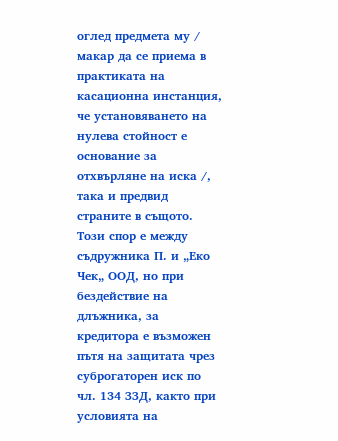оглед предмета му / макар да се приема в практиката на касационна инстанция, че установяването на нулева стойност е основание за отхвърляне на иска /, така и предвид страните в същото. Този спор е между съдружника П. и „Еко Чек„ ООД, но при бездействие на длъжника, за кредитора е възможен пътя на защитата чрез суброгаторен иск по чл. 134 ЗЗД, както при условията на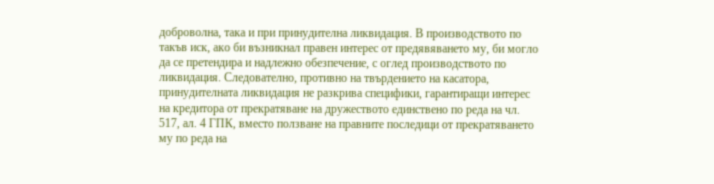доброволна, така и при принудителна ликвидация. В производството по такъв иск, ако би възникнал правен интерес от предявяването му, би могло да се претендира и надлежно обезпечение, с оглед производството по ликвидация. Следователно, противно на твърдението на касатора, принудителната ликвидация не разкрива специфики, гарантиращи интерес на кредитора от прекратяване на дружеството единствено по реда на чл. 517, ал. 4 ГПК, вместо ползване на правните последици от прекратяването му по реда на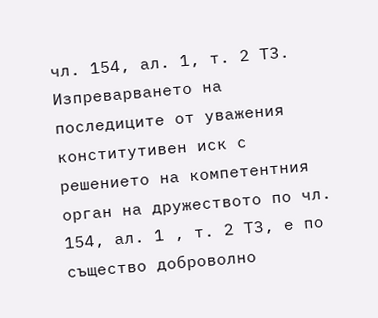чл. 154, ал. 1, т. 2 ТЗ. Изпреварването на последиците от уважения конститутивен иск с решението на компетентния орган на дружеството по чл. 154, ал. 1 , т. 2 ТЗ, е по същество доброволно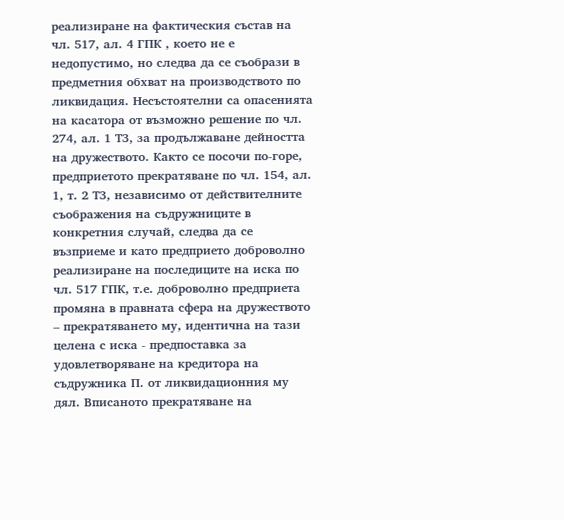реализиране на фактическия състав на чл. 517, ал. 4 ГПК , което не е недопустимо, но следва да се съобрази в предметния обхват на производството по ликвидация. Несъстоятелни са опасенията на касатора от възможно решение по чл. 274, ал. 1 ТЗ, за продължаване дейността на дружеството. Както се посочи по-горе, предприетото прекратяване по чл. 154, ал. 1, т. 2 ТЗ, независимо от действителните съображения на съдружниците в конкретния случай, следва да се възприеме и като предприето доброволно реализиране на последиците на иска по чл. 517 ГПК, т.е. доброволно предприета промяна в правната сфера на дружеството – прекратяването му, идентична на тази целена с иска - предпоставка за удовлетворяване на кредитора на съдружника П. от ликвидационния му дял. Вписаното прекратяване на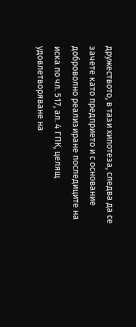дружеството, в тази хипотеза, следва да се зачете като предприето и с основание доброволно реализиране последиците на иска по чл. 517, ал. 4 ГПК, целящ удовлетворяване на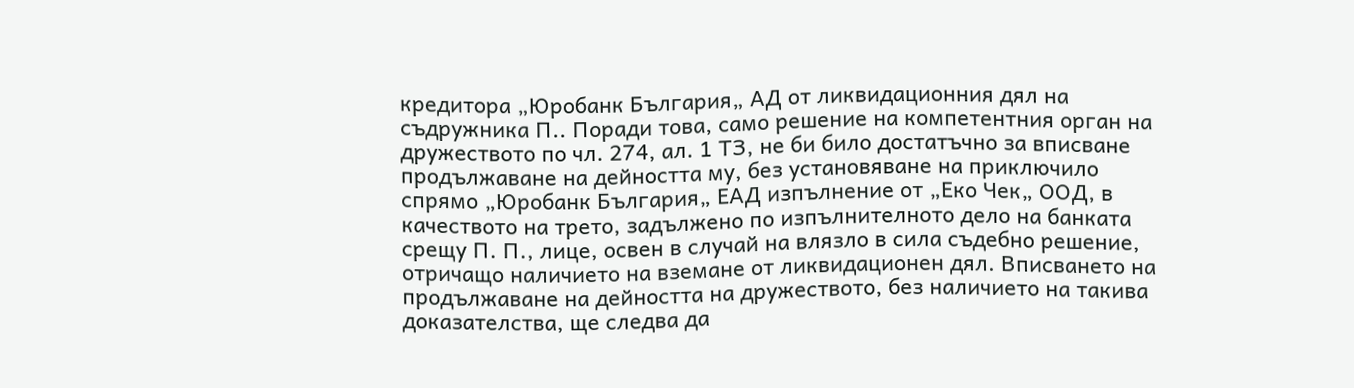кредитора „Юробанк България„ АД от ликвидационния дял на съдружника П.. Поради това, само решение на компетентния орган на дружеството по чл. 274, ал. 1 ТЗ, не би било достатъчно за вписване продължаване на дейността му, без установяване на приключило спрямо „Юробанк България„ ЕАД изпълнение от „Еко Чек„ ООД, в качеството на трето, задължено по изпълнителното дело на банката срещу П. П., лице, освен в случай на влязло в сила съдебно решение, отричащо наличието на вземане от ликвидационен дял. Вписването на продължаване на дейността на дружеството, без наличието на такива доказателства, ще следва да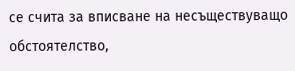се счита за вписване на несъществуващо обстоятелство,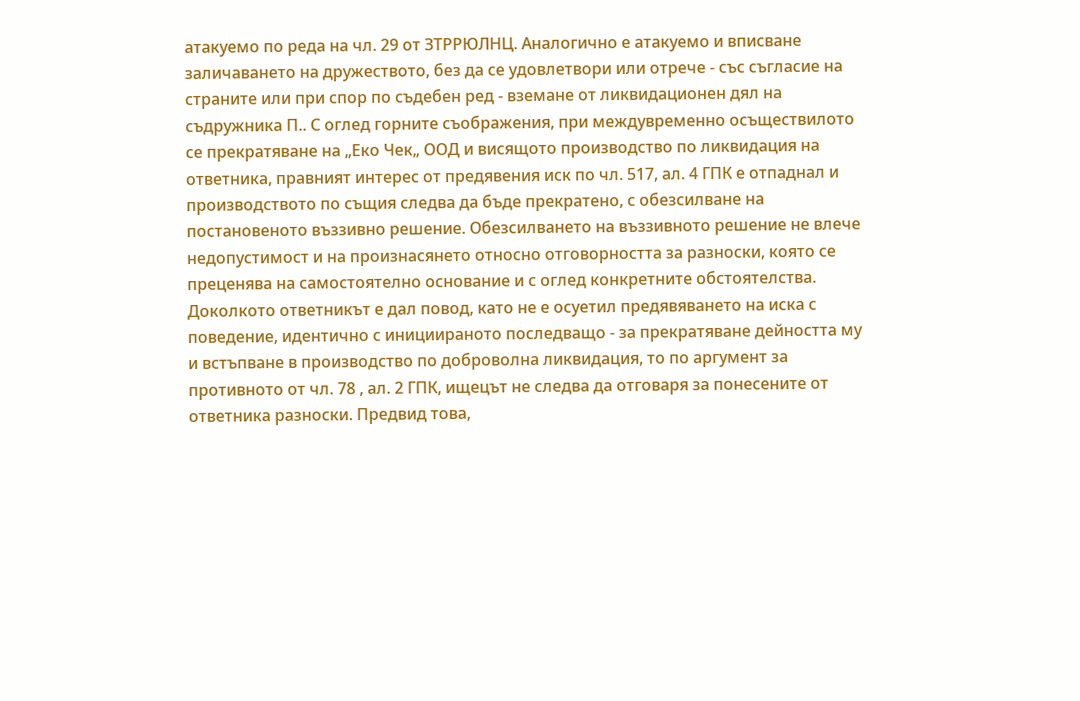атакуемо по реда на чл. 29 от ЗТРРЮЛНЦ. Аналогично е атакуемо и вписване заличаването на дружеството, без да се удовлетвори или отрече - със съгласие на страните или при спор по съдебен ред - вземане от ликвидационен дял на съдружника П.. С оглед горните съображения, при междувременно осъществилото се прекратяване на „Еко Чек„ ООД и висящото производство по ликвидация на ответника, правният интерес от предявения иск по чл. 517, ал. 4 ГПК е отпаднал и производството по същия следва да бъде прекратено, с обезсилване на постановеното въззивно решение. Обезсилването на въззивното решение не влече недопустимост и на произнасянето относно отговорността за разноски, която се преценява на самостоятелно основание и с оглед конкретните обстоятелства. Доколкото ответникът е дал повод, като не е осуетил предявяването на иска с поведение, идентично с инициираното последващо - за прекратяване дейността му и встъпване в производство по доброволна ликвидация, то по аргумент за противното от чл. 78 , ал. 2 ГПК, ищецът не следва да отговаря за понесените от ответника разноски. Предвид това,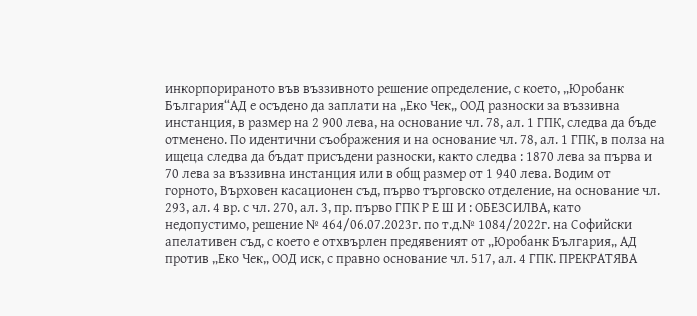инкорпорираното във въззивното решение определение, с което, „Юробанк България“АД е осъдено да заплати на „Еко Чек„ ООД разноски за въззивна инстанция, в размер на 2 900 лева, на основание чл. 78, ал. 1 ГПК, следва да бъде отменено. По идентични съображения и на основание чл. 78, ал. 1 ГПК, в полза на ищеца следва да бъдат присъдени разноски, както следва : 1870 лева за първа и 70 лева за въззивна инстанция или в общ размер от 1 940 лева. Водим от горното, Върховен касационен съд, първо търговско отделение, на основание чл. 293, ал. 4 вр. с чл. 270, ал. 3, пр. първо ГПК Р Е Ш И : ОБЕЗСИЛВА, като недопустимо, решение № 464/06.07.2023г. по т.д.№ 1084/2022г. на Софийски апелативен съд, с което е отхвърлен предявеният от „Юробанк България„ АД против „Еко Чек„ ООД иск, с правно основание чл. 517, ал. 4 ГПК. ПРЕКРАТЯВА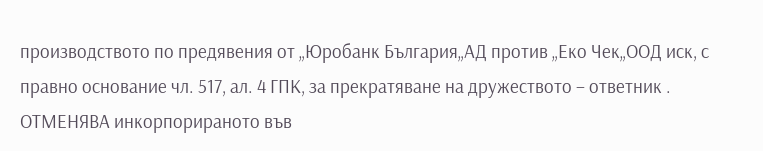производството по предявения от „Юробанк България„АД против „Еко Чек„ООД иск, с правно основание чл. 517, ал. 4 ГПК, за прекратяване на дружеството – ответник . ОТМЕНЯВА инкорпорираното във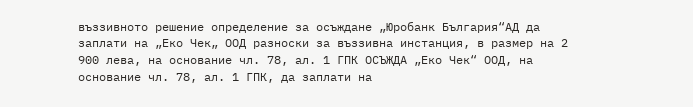въззивното решение определение за осъждане „Юробанк България“АД да заплати на „Еко Чек„ ООД разноски за въззивна инстанция, в размер на 2 900 лева, на основание чл. 78, ал. 1 ГПК ОСЪЖДА „Еко Чек“ ООД, на основание чл. 78, ал. 1 ГПК, да заплати на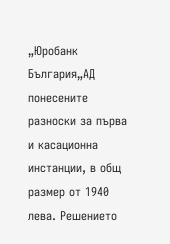„Юробанк България„АД понесените разноски за първа и касационна инстанции, в общ размер от 1940 лева. Решението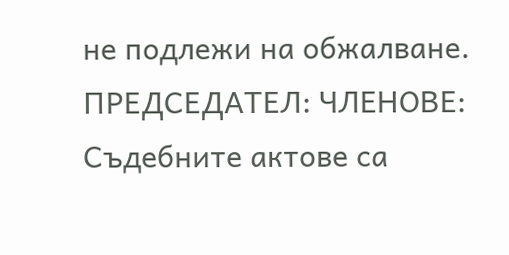не подлежи на обжалване. ПРЕДСЕДАТЕЛ: ЧЛЕНОВЕ:
Съдебните актове са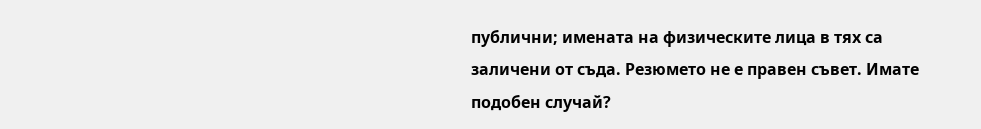публични; имената на физическите лица в тях са заличени от съда. Резюмето не е правен съвет. Имате подобен случай?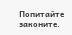Попитайте законите.